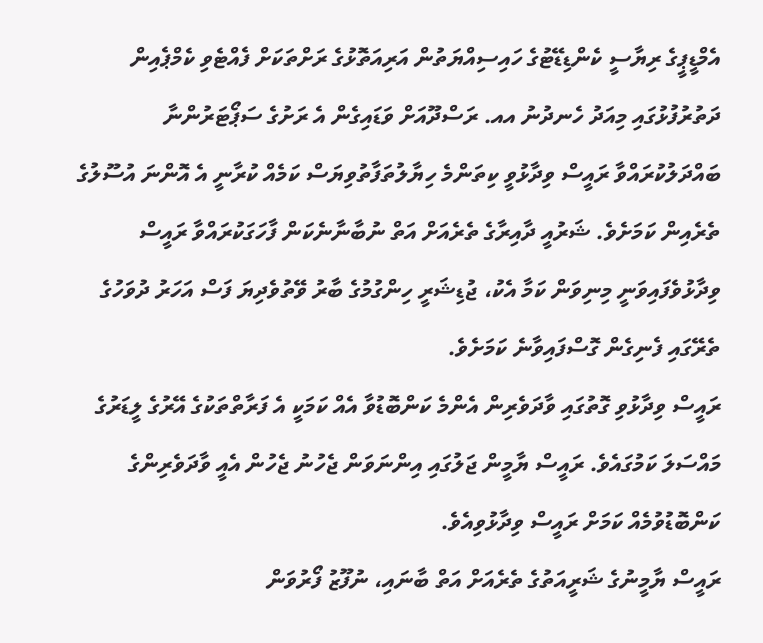އެމްޑީޕީގެ ރިޔާސީ ކެންޑިޑޭޓުގެ ހައިސިއްޔަތުން އަރިއަތޮޅުގެ ރަށްތަކަށް ފެއްޓެވި ކެމްޕެއިން ދަތުރުފުޅުގައި މިއަދު ހެނދުނު އއ. ރަސްދޫއަށް ވަޑައިގެން އެ ރަށުގެ ސަޕޯޓަރުންނާ ބައްދަލުކުރައްވާ ރައީސް ވިދާޅުވީ ކިތަންމެ ހިޔާލުތަފާތުވިޔަސް ކަމެއް ކުރާނީ އެ އޮންނަ އުސޫލުގެ ތެރެއިން ކަމަށެވެ. ޝަރުއީ ދާއިރާގެ ތެރެއަށް އަތް ނުބާނާނެކަން ފާހަގަކުރައްވާ ރައީސް ވިދާޅުވެފައިވަނީ މިނިވަން ކަމާ އެކު، ޖުޑިޝަރީ ހިންގުމުގެ ބާރު ވޭތުވެދިޔަ ފަސް އަހަރު ދުވަހުގެ ތެރޭގައި ފެނިގެން ގޮސްފައިވާނެ ކަމަށެވެ.
ރައީސް ވިދާޅުވި ގޮތުގައި ވާދަވެރިން އެންމެ ކަންބޮޑުވާ އެއް ކަމަކީ އެ ފަރާތްތަކުގެ އޭރުގެ ލީޑަރުގެ މައްސަލަ ކަމުގައެވެ. ރައީސް ޔާމީން ޖަލުގައި އިންނަވަން ޖެހުނު ޖެހުން އެއީ ވާދަވެރިންގެ ކަންބޮޑުވުމެއް ކަމަށް ރައީސް ވިދާޅުވިއެވެ.
ރައީސް ޔާމީނުގެ ޝަރީއަތުގެ ތެރެއަށް އަތް ބާނައި، ނުފޫޒު ފޯރުވަން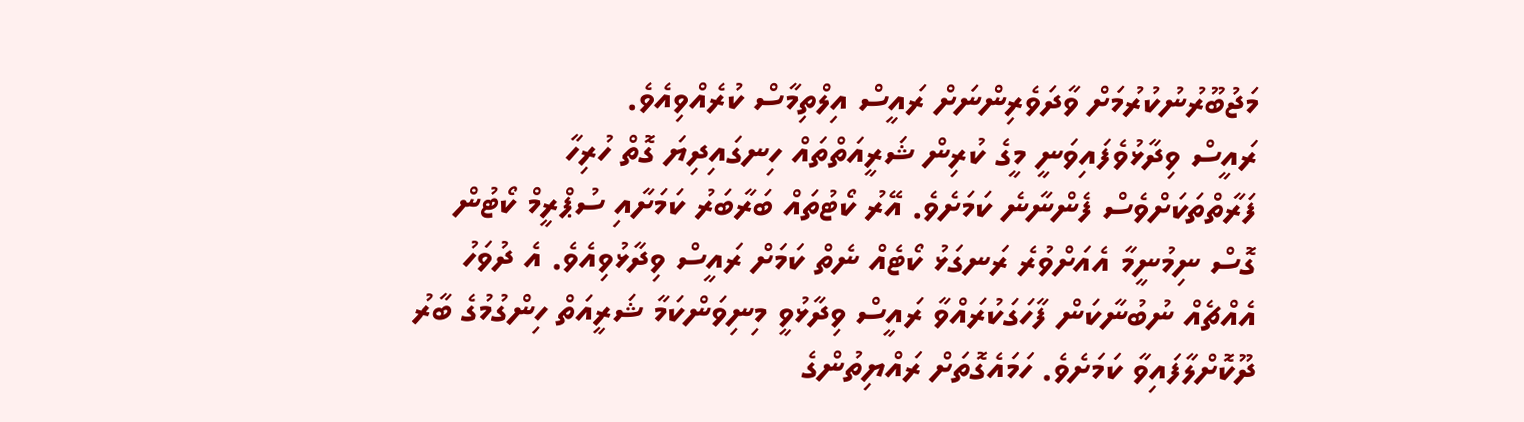މަޖުބޫރުނުކުރުމަށް ވާދަވެރިންނަށް ރައީސް އިލްތިމާސް ކުރެއްވިއެވެ.
ރައީސް ވިދާޅުވެފައިވަނީ މީގެ ކުރިން ޝަރީއަތްތައް ހިނގައިދިޔަ ގޮތް ހުރިހާ ފަރާތްތަކަށްވެސް ފެންނާނެ ކަމަށެވެ. އޭރު ކޯޓުތައް ބަރާބަރު ކަމަށާއި ސުޕްރީމް ކޯޓުން ގޮސް ނިމުނީމާ އެއަށްވުރެ ރަނގަޅު ކޯޓެއް ނެތް ކަމަށް ރައީސް ވިދާޅުވިއެވެ. އެ ދުވަހު އެއްޗެއް ނުބުނާކަން ފާހަގަކުރައްވާ ރައީސް ވިދާޅުވީ މިނިވަންކަމާ ޝަރީއަތް ހިންގުމުގެ ބާރު ދޫކޮށްލާފައިވާ ކަމަށެވެ. ހަމައެގޮތަށް ރައްޔިތުންގެ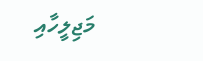މަޖިލީހާއި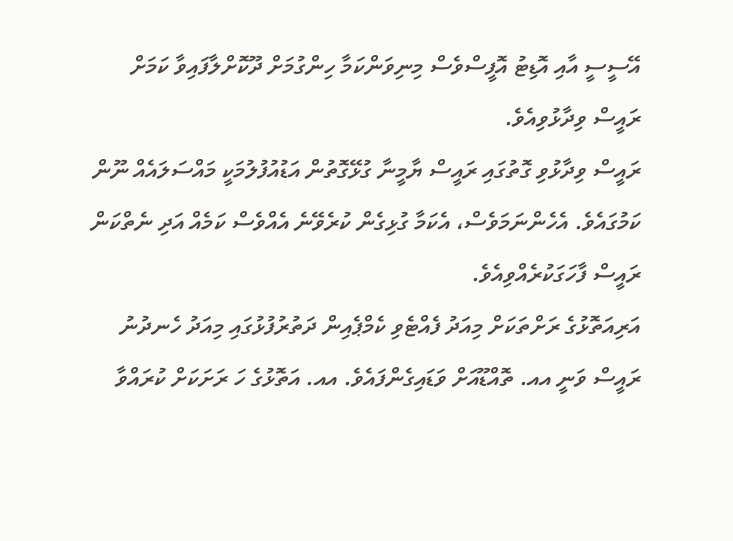އޭސީސީ އާއި އޮޑިޓު އޮފީސްވެސް މިނިވަންކަމާ ހިންގުމަށް ދޫކޮށްލާފައިވާ ކަމަށް ރައީސް ވިދާޅުވިއެވެ.
ރައީސް ވިދާޅުވި ގޮތުގައި ރައީސް ޔާމީނާ ގުޅޭގޮތުން އަޑުއުފުލުމަކީ މައްސަލައެއް ނޫން ކަމުގައެވެ. އެހެންނަމަވެސް، އެކަމާ ގުޅިގެން ކުރެވޭނެ އެއްވެސް ކަމެއް އަދި ނެތްކަން ރައީސް ފާހަގަކުރެއްވިއެވެ.
އަރިއަތޮޅުގެ ރަށްތަކަށް މިއަދު ފެއްޓެވި ކެމްޕެއިން ދަތުރުފުޅުގައި މިއަދު ހެނދުނު ރައީސް ވަނީ އއ. ތޮއްޑޫއަށް ވަޑައިގެންފައެވެ. އއ. އަތޮޅުގެ ހަ ރަށަކަށް ކުރައްވާ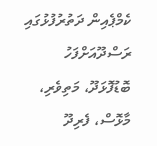ކެމްޕެއިން ދަތުރުފުޅުގައި ރަސްދޫއަށްފަހު ބޮޑުފޮޅަދޫ، މަތިވެރި، މާޅޮސް، ފެރިދޫ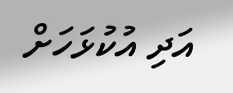އަދި އުކުޅަހަށް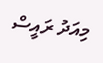މިއަދު ރައީސް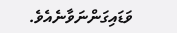ވަޑައިގަންނަވާނެއެވެ.